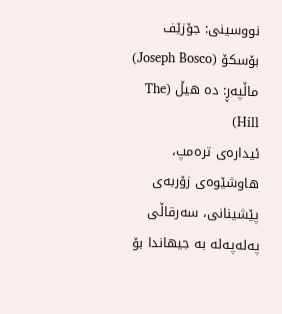نووسینی: جۆزێف بۆسکۆ (Joseph Bosco)
ماڵپەڕ: دە هیڵ (The Hill)
ئیدارەی ترەمپ، هاوشێوەی زۆربەی پێشینانی، سەرقاڵی پەلەپەلە بە جیهاندا بۆ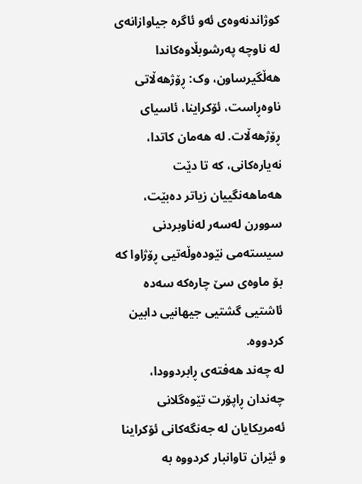کوژاندنەوەی ئەو ئاگرە جیاوازانەی لە ناوچە پەرشوبڵاوەکاندا هەڵگیرساون، وک: ڕۆژهەڵاتی ناوەڕاست، ئۆکراینا، ئاسیای ڕۆژهەڵات. لە هەمان کاتدا، نەیارەکانی، کە تا دێت هەماهەنگییان زیاتر دەبێت، سوورن لەسەر لەناوبردنی سیستەمی نێودەوڵەتیی ڕۆژاوا کە بۆ ماوەی سێ چارەکە سەدە ئاشتیی گشتیی جیهانیی دابین کردووە.
لە چەند هەفتەی ڕابردوودا، چەندان ڕاپۆرت تێوەگلانی ئەمریکایان لە جەنگەکانی ئۆکراینا و ئێران تاوانبار کردووە بە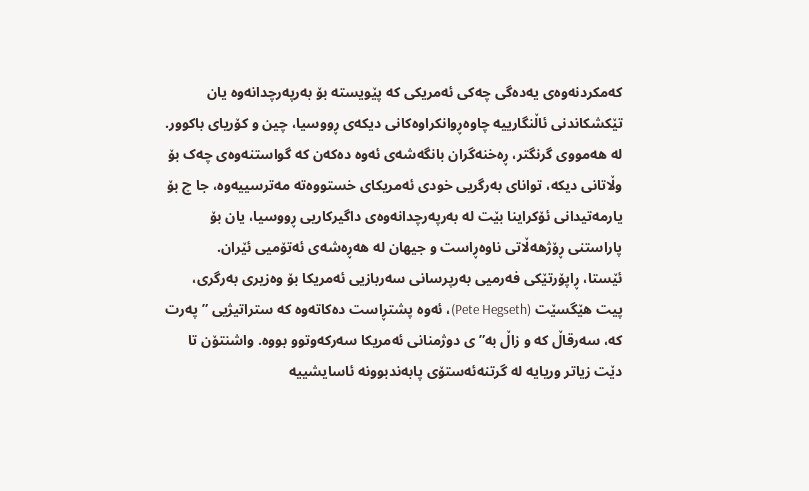کەمکردنەوەی یەدەگی چەکی ئەمریکی کە پێویستە بۆ بەرپەرچدانەوە یان تێکشکاندنی ئاڵنگارییە چاوەڕوانکراوەکانی دیکەی ڕووسیا، چین و کۆریای باکوور. لە هەمووی گرنگتر، ڕەخنەگران بانگەشەی ئەوە دەکەن کە گواستنەوەی چەک بۆ وڵاتانی دیکە، توانای بەرگریی خودی ئەمریکای خستووەتە مەترسییەوە، جا چ بۆ یارمەتیدانی ئۆکراینا بێت لە بەرپەرچدانەوەی داگیرکاریی ڕووسیا، یان بۆ پاراستنی ڕۆژهەڵاتی ناوەڕاست و جیهان لە هەڕەشەی ئەتۆمیی ئێران.
ئێستا، ڕاپۆرتێکی فەرمیی بەرپرسانی سەربازیی ئەمریکا بۆ وەزیری بەرگری، پیت هێگسێت (Pete Hegseth)، ئەوە پشتڕاست دەکاتەوە کە ستراتیژیی ”پەرت کە، سەرقاڵ کە و زاڵ بە”ی دوژمنانی ئەمریکا سەرکەوتوو بووە. واشنتۆن تا دێت زیاتر وریایە لە گرتنەئەستۆی پابەندبوونە ئاسایشییە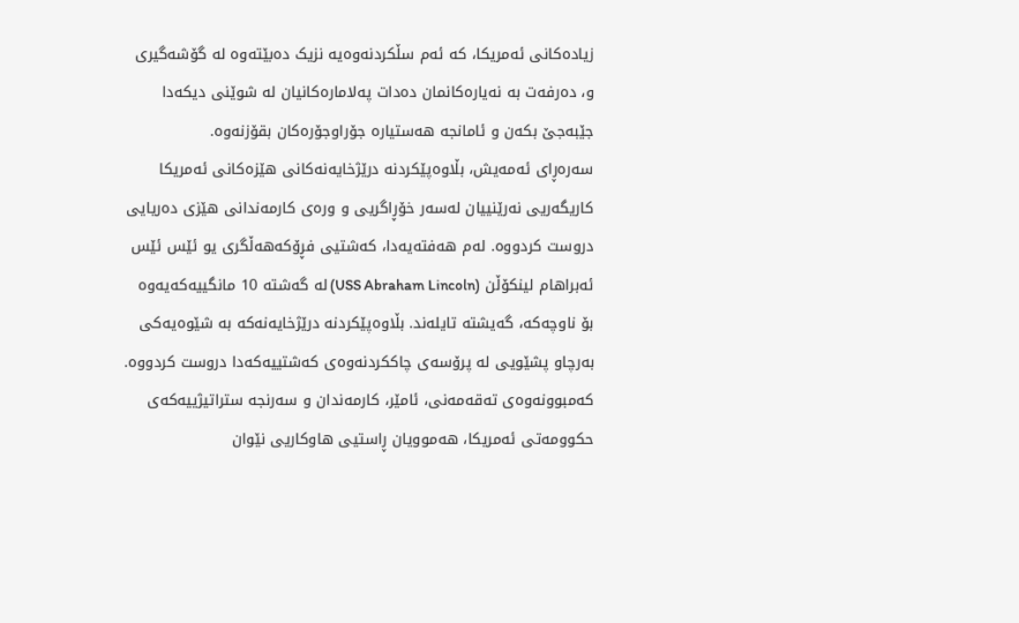زیادەکانی ئەمریکا، کە ئەم سڵکردنەوەیە نزیک دەبێتەوە لە گۆشەگیری و، دەرفەت بە نەیارەکانمان دەدات پەلامارەکانیان لە شوێنی دیکەدا جێبەجێ بکەن و ئامانجە هەستیارە جۆراوجۆرەکان بقۆزنەوە.
سەرەڕای ئەمەیش، بڵاوەپێکردنە درێژخایەنەکانی هێزەکانی ئەمریکا کاریگەریی نەرێنییان لەسەر خۆڕاگریی و ورەی کارمەندانی هێزی دەریایی دروست کردووە. لەم هەفتەیەدا، کەشتیی فڕۆکەهەڵگری یو ئێس ئێس ئەبراهام لینکۆڵن (USS Abraham Lincoln) لە گەشتە 10 مانگییەکەیەوە بۆ ناوچەکە، گەیشتە تایلەند. بڵاوەپێکردنە درێژخایەنەکە بە شێوەیەکی بەرچاو پشێویی لە پرۆسەی چاککردنەوەی کەشتییەکەدا دروست کردووە.
کەمبوونەوەی تەقەمەنی، ئامێر، کارمەندان و سەرنجە ستراتیژییەکەی حکوومەتی ئەمریکا، هەموویان ڕاستیی هاوکاریی نێوان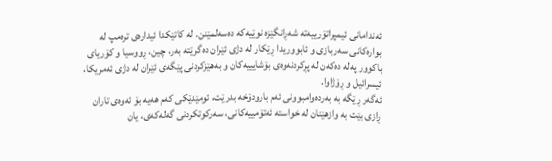ئەندامانی ئیمپراتۆرییەتە شەڕانگێزە نوێیەکە دەسەلمێنن. لە کاتێکدا ئیدارەی ترەمپ لە بوارەکانی سەربازی و ئابووریدا ڕێکار لە دژی ئێران دەگرێتە بەر، چین، ڕووسیا و کۆریای باکوور پەلە دەکەن لە پڕکردنەوەی بۆشایییەکان و بەهێزکردنی پێگەی ئێران لە دژی ئەمریکا، ئیسرائیل و ڕۆژاوا.
ئەگەر ڕێگە بە بەردەوامبوونی ئەم بارودۆخە بدرێت، ئومێدێکی کەم هەیە بۆ ئەوەی تاران ڕازی بێت بە وازهێنان لە خواستە ئەتۆمییەکانی، سەرکوتکردنی گەلەکەی، یان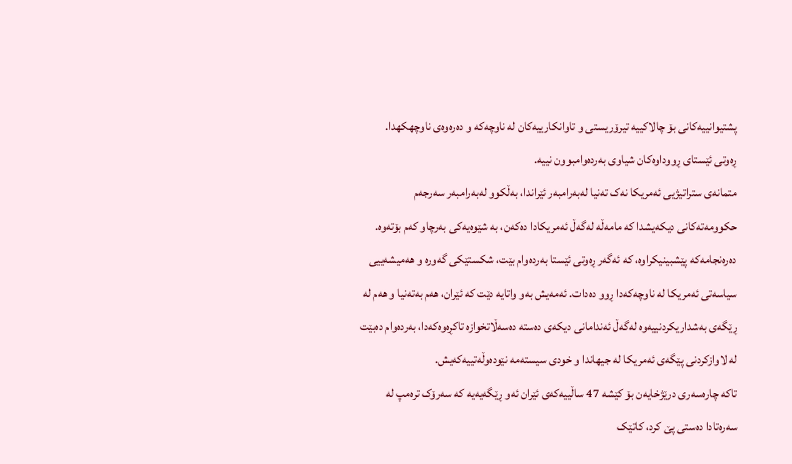پشتیوانییەکانی بۆ چالاکییە تیرۆریستی و تاوانکارییەکان لە ناوچەکە و دەرەوەی ناوچهكهدا.
ڕەوتی ئێستای ڕووداوەکان شیاوی بەردەوامبوون نییە.
متمانەی ستراتیژیی ئەمریکا نەک تەنیا لەبەرامبەر ئێراندا، بەڵکوو لەبەرامبەر سەرجەم حکوومەتەکانی دیکەیشدا کە مامەڵە لەگەڵ ئەمریکادا دەکەن، بە شێوەیەکی بەرچاو کەم بۆتەوە. دەرەنجامەکە پێشبینیکراوە، کە ئەگەر ڕەوتی ئێستا بەردەوام بێت، شکستێکی گەورە و هەمیشەییی سیاسەتی ئەمریکا لە ناوچەکەدا ڕوو دەدات. ئەمەیش بەو واتایە دێت کە ئێران، هەم بەتەنیا و هەم لە ڕێگەی بەشداریکردنییەوە لەگەڵ ئەندامانی دیکەی دەستە دەسەڵاتخوازە تاکڕەوەکەدا، بەردەوام دەبێت لە لاوازکردنی پێگەی ئەمریکا لە جیهاندا و خودی سیستەمە نێودەوڵەتییەکەیش.
تاکە چارەسەری درێژخایەن بۆ کێشە 47 ساڵییەکەی ئێران ئەو ڕێگەیەیە کە سەرۆک ترەمپ لە سەرەتادا دەستی پێ کرد، کاتێک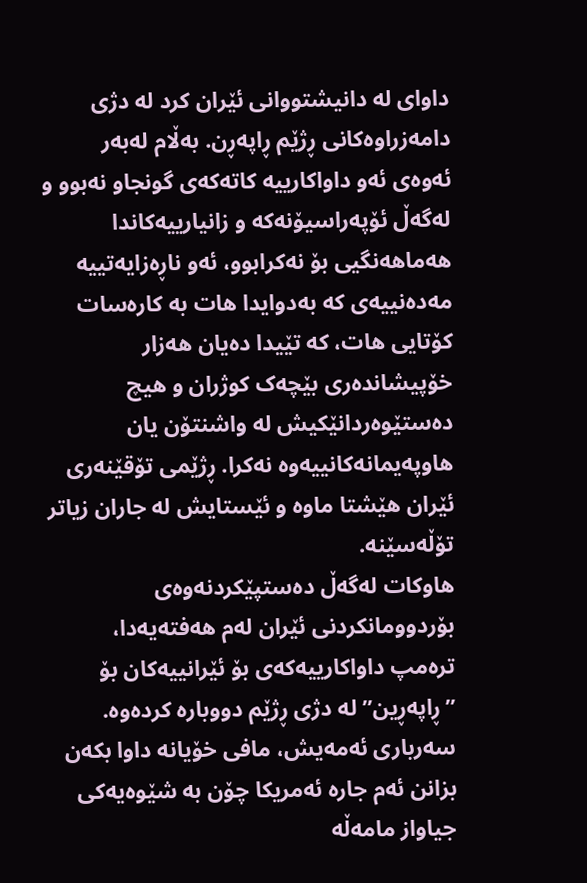داوای لە دانیشتووانی ئێران کرد لە دژی دامەزراوەکانی ڕژێم ڕاپەڕن. بەڵام لەبەر ئەوەی ئەو داواکارییە کاتەکەی گونجاو نەبوو و لەگەڵ ئۆپەراسیۆنەکە و زانیارییەکاندا هەماهەنگیی بۆ نەکرابوو، ئەو ناڕەزایەتییە مەدەنییەی کە بەدوایدا هات بە کارەسات کۆتایی هات، کە تێیدا دەیان هەزار خۆپیشاندەری بێچەک کوژران و هیچ دەستێوەردانێکیش لە واشنتۆن یان هاوپەیمانەکانییەوە نەکرا. ڕژێمی تۆقێنەری ئێران هێشتا ماوە و ئێستایش لە جاران زیاتر تۆڵەسێنە.
هاوکات لەگەڵ دەستپێکردنەوەی بۆردوومانکردنی ئێران لەم هەفتەیەدا، ترەمپ داواکارییەکەی بۆ ئێرانییەکان بۆ ”ڕاپەڕین” لە دژی ڕژێم دووبارە کردەوە. سەرباری ئەمەیش، مافی خۆیانە داوا بکەن بزانن ئەم جارە ئەمریکا چۆن بە شێوەیەکی جیاواز مامەڵە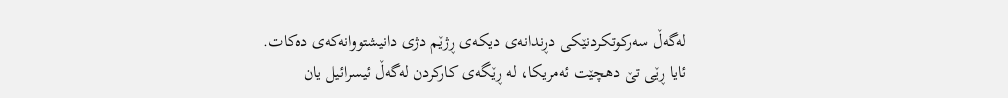لەگەڵ سەرکوتکردنێکی دڕندانەی دیکەی ڕژێم دژی دانیشتووانەکەی دەکات.
ئایا ڕێی تێ دهچێت ئەمریکا، لە ڕێگەی کارکردن لەگەڵ ئیسرائیل یان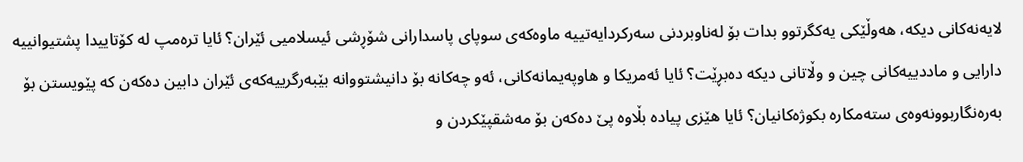لایەنەکانی دیکە، هەوڵێکی یەکگرتوو بدات بۆ لەناوبردنی سەرکردایەتییە ماوەکەی سوپای پاسدارانی شۆڕشی ئیسلامیی ئێران؟ ئایا ترەمپ لە کۆتاییدا پشتیوانییە دارایی و ماددییەکانی چین و وڵاتانی دیکە دەبڕێت؟ ئایا ئەمریکا و هاوپەیمانەکانی، ئەو چەکانە بۆ دانیشتووانە بێبەرگرییەکەی ئێران دابین دەکەن کە پێویستن بۆ بەرەنگاربوونەوەی ستەمکارە بکوژەکانیان؟ ئایا هێزی پیادە بڵاوە پێ دەکەن بۆ مەشقپێکردن و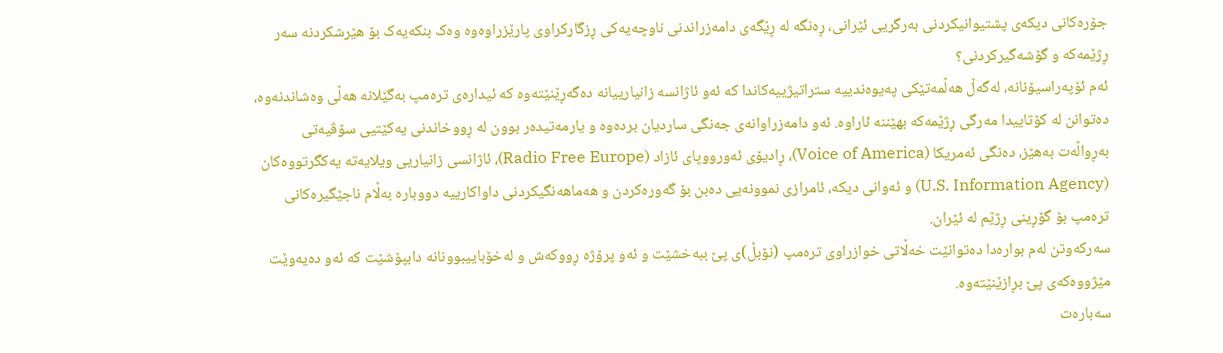جۆرەکانی دیکەی پشتیوانیکردنی بەرگریی ئێرانی، ڕەنگە لە ڕێگەی دامەزراندنی ناوچەیەکی ڕزگارکراوی پارێزراوەوە وەک بنکەیەک بۆ هێرشکردنە سەر ڕژێمەکە و گۆشەگیرکردنی؟
ئەم ئۆپەراسیۆنانە، لەگەڵ هەڵمەتێکی پەیوەندییە ستراتیژییەکاندا کە ئەو ئاژانسە زانیارییانە دەگەڕێنێتەوە کە ئیدارەی ترەمپ بەگێلانە هەڵی وەشاندنەوە، دەتوانن لە کۆتاییدا مەرگی ڕژێمەکە بهێننە ئاراوە. ئەو دامەزراوانەی جەنگی ساردیان بردەوە و یارمەتیدەر بوون لە ڕووخاندنی یەکێتیی سۆڤیەتی بەڕواڵەت بەهێز، دەنگی ئەمریکا (Voice of America)، ڕادیۆی ئەورووپای ئازاد (Radio Free Europe)، ئاژانسی زانیاریی ویلایەتە یەکگرتووەکان (U.S. Information Agency) و ئەوانی دیکە، ئامرازی نموونەیی دەبن بۆ گەورەکردن و هەماهەنگیکردنی داواکارییە دووبارە بەڵام ناجێگیرەکانی ترەمپ بۆ گۆڕینی ڕژێم لە ئێران.
سەرکەوتن لەم بوارەدا دەتوانێت خەڵاتی خوازراوی ترەمپ (نۆبڵ)ی پێ ببەخشێت و ئەو پرۆژە ڕووکەش و لەخۆباییبوونانە دابپۆشێت کە ئەو دەیەوێت مێژووەکەی پێ بڕازێنێتەوە.
سەبارەت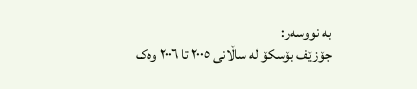بە نووسەر:
جۆزێف بۆسکۆ لە ساڵانی ٢٠٠٥ تا ٢٠٠٦ وەک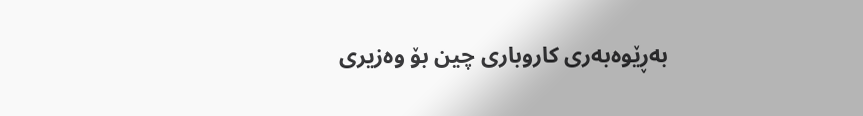بەڕێوەبەری کاروباری چین بۆ وەزیری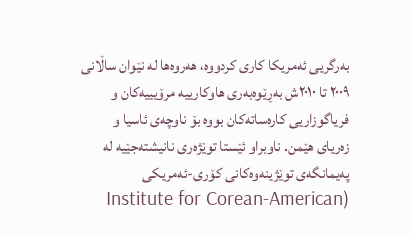بەرگریی ئەمریکا کاری کردووە، هەروەها لە نێوان ساڵانی ٢٠٠٩ تا ٢٠١٠ش بەڕێوەبەری هاوکارییە مرۆیییەکان و فریاگوزاریی کارەساتەکان بووە بۆ ناوچەی ئاسیا و زەریای هێمن. ناوبراو ئێستا توێژەری نانیشتەجێیە لە پەیمانگەی توێژینەوەکانی کۆری-ئەمریکی (Institute for Corean-American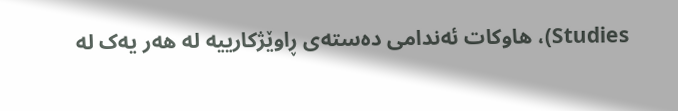Studies)، هاوکات ئەندامی دەستەی ڕاوێژکارییە لە هەر یەک لە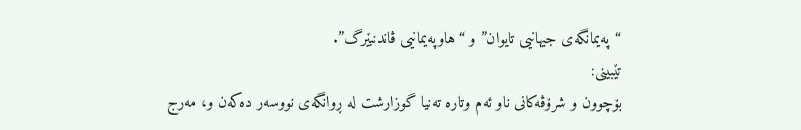“پەیمانگەی جیهانیی تایوان” و “هاوپەیمانیی ڤاندنبێرگ”.
تێبینی:
بۆچوون و شرۆڤەکانی ناو ئەم وتارە تەنیا گوزارشت لە ڕوانگەی نووسەر دەکەن و، مەرج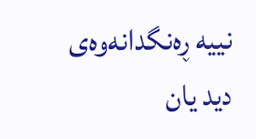نییە ڕەنگدانەوەی دید یان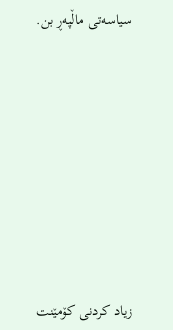سیاسەتی ماڵپەڕ بن.









زیاد کردنی کۆمێنت